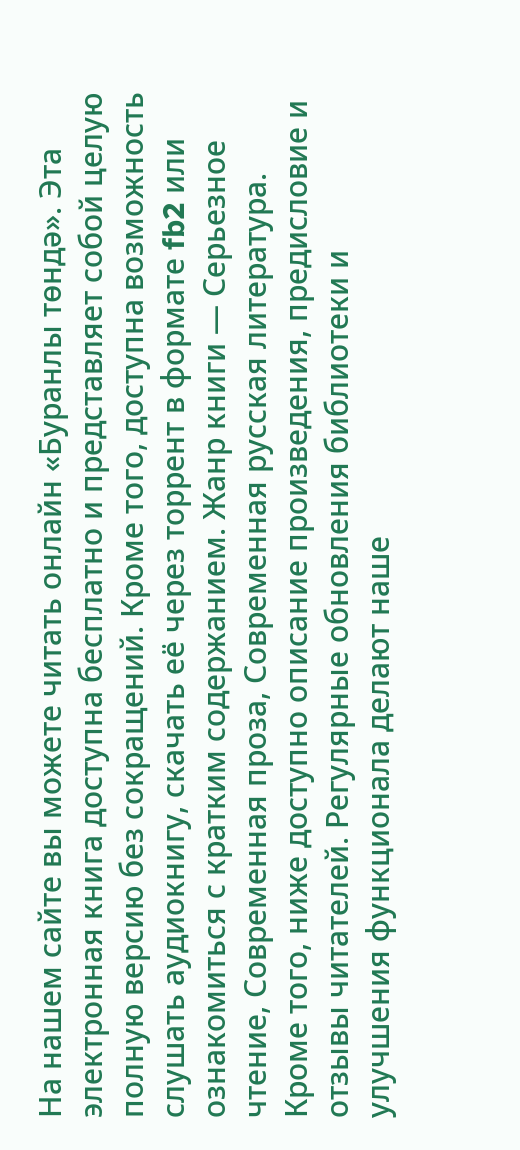На нашем сайте вы можете читать онлайн «Буранлы төндә». Эта электронная книга доступна бесплатно и представляет собой целую полную версию без сокращений. Кроме того, доступна возможность слушать аудиокнигу, скачать её через торрент в формате fb2 или ознакомиться с кратким содержанием. Жанр книги — Серьезное чтение, Современная проза, Современная русская литература. Кроме того, ниже доступно описание произведения, предисловие и отзывы читателей. Регулярные обновления библиотеки и улучшения функционала делают наше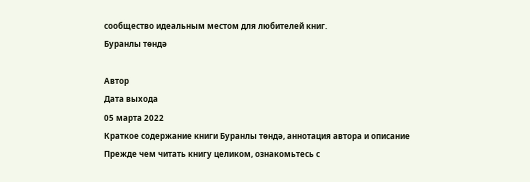сообщество идеальным местом для любителей книг.
Буранлы төндә

Автор
Дата выхода
05 марта 2022
Краткое содержание книги Буранлы төндә, аннотация автора и описание
Прежде чем читать книгу целиком, ознакомьтесь с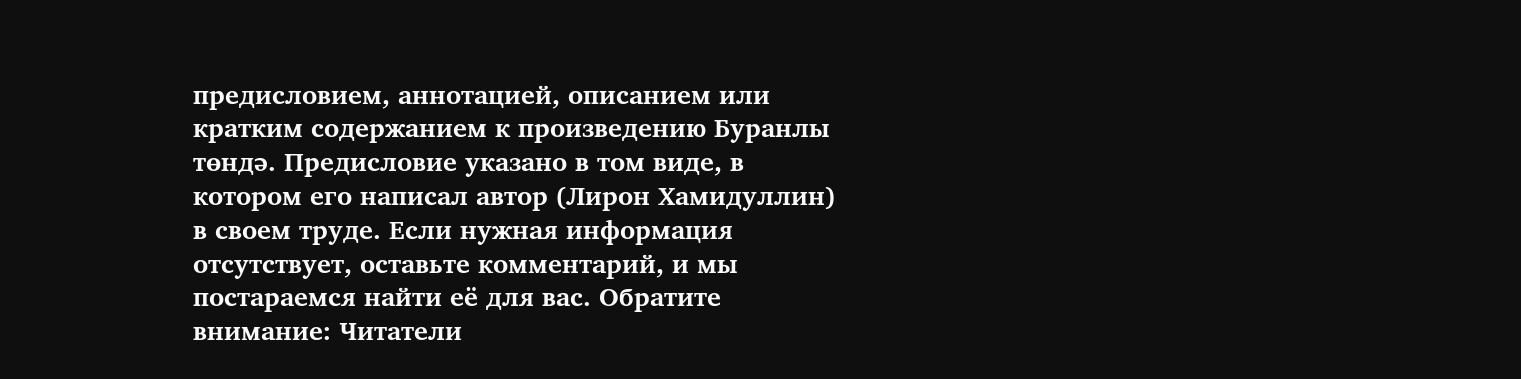предисловием, аннотацией, описанием или кратким содержанием к произведению Буранлы төндә. Предисловие указано в том виде, в котором его написал автор (Лирон Хамидуллин) в своем труде. Если нужная информация отсутствует, оставьте комментарий, и мы постараемся найти её для вас. Обратите внимание: Читатели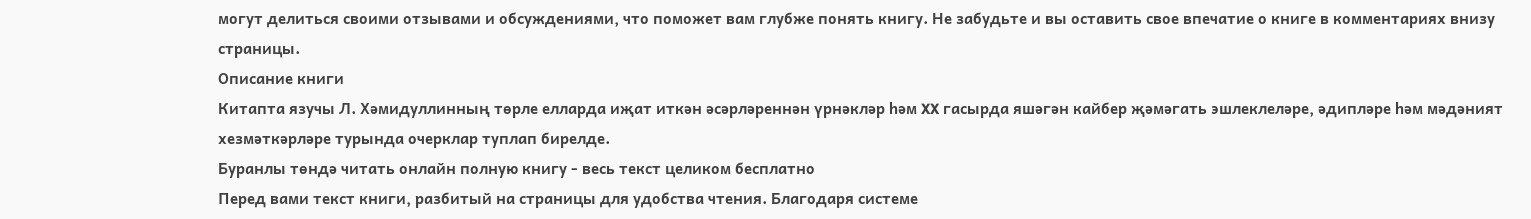могут делиться своими отзывами и обсуждениями, что поможет вам глубже понять книгу. Не забудьте и вы оставить свое впечатие о книге в комментариях внизу страницы.
Описание книги
Китапта язучы Л. Хәмидуллинның төрле елларда иҗат иткән әсәрләреннән үрнәкләр һәм XX гасырда яшәгән кайбер җәмәгать эшлеклеләре, әдипләре һәм мәдәният хезмәткәрләре турында очерклар туплап бирелде.
Буранлы төндә читать онлайн полную книгу - весь текст целиком бесплатно
Перед вами текст книги, разбитый на страницы для удобства чтения. Благодаря системе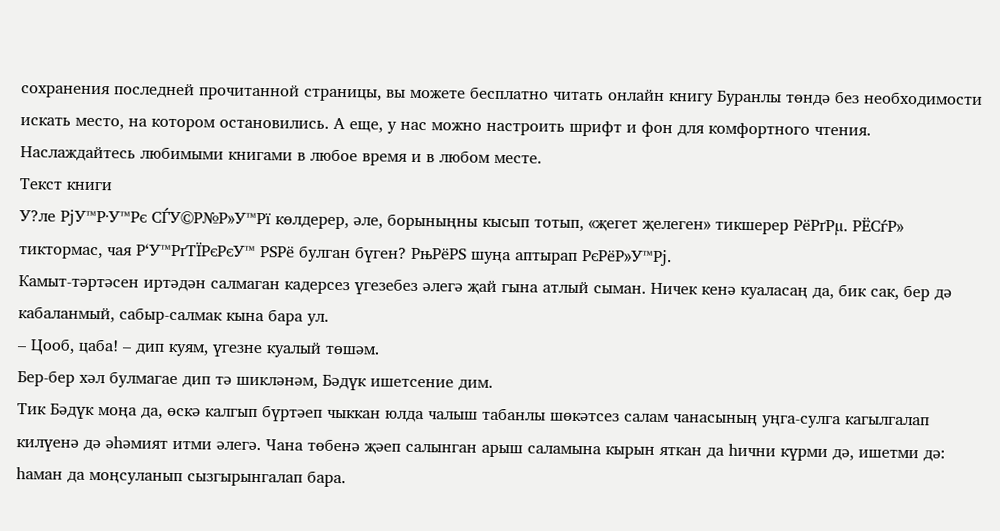сохранения последней прочитанной страницы, вы можете бесплатно читать онлайн книгу Буранлы төндә без необходимости искать место, на котором остановились. А еще, у нас можно настроить шрифт и фон для комфортного чтения. Наслаждайтесь любимыми книгами в любое время и в любом месте.
Текст книги
У?ле РјУ™Р·У™Рє СЃУ©Р№Р»У™Рї көлдерер, әле, борыныңны кысып тотып, «җегет җелеген» тикшерер РёРґРµ. РЁСѓР» тиктормас, чая Р‘У™РґТЇРєРєУ™ РЅРё булган бүген? РњРёРЅ шуңа аптырап РєРёР»У™Рј.
Камыт-тәртәсен иртәдән салмаган кадерсез үгезебез әлегә җай гына атлый сыман. Ничек кенә куаласаң да, бик сак, бер дә кабаланмый, сабыр-салмак кына бара ул.
– Цооб, цаба! – дип куям, үгезне куалый төшәм.
Бер-бер хәл булмагае дип тә шикләнәм, Бәдүк ишетсение дим.
Тик Бәдүк моңа да, өскә калгып бүртәеп чыккан юлда чалыш табанлы шөкәтсез салам чанасының уңга-сулга кагылгалап килүенә дә әһәмият итми әлегә. Чана төбенә җәеп салынган арыш саламына кырын яткан да һични күрми дә, ишетми дә: һаман да моңсуланып сызгырынгалап бара.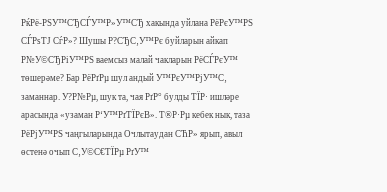РќРё-РЅУ™СЂСЃУ™Р»У™СЂ хакында уйлана РёРєУ™РЅ СЃРѕТЈ СѓР»? Шушы Р?СЂС‚У™Рє буйларын айкап Р№У©СЂРіУ™РЅ ваемсыз малай чакларын РёСЃРєУ™ төшерәме? Бар РёРґРµ шул андый У™РєУ™РјУ™С‚ заманнар. У?Р№Рµ, шук та, чая РґР° булды ТЇР· ишләре арасында «узаман Р‘У™РґТЇРєВ». Т®Р·Рµ кебек нык, таза РёРјУ™РЅ чаңгыларында Очлытаудан СЋР» ярып, авыл өстенә очып С‚У©С€ТЇРµ РґУ™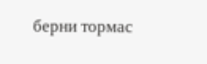берни тормас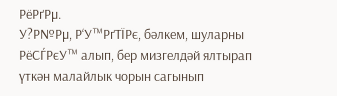РёРґРµ.
У?Р№Рµ, Р‘У™РґТЇРє, бәлкем, шуларны РёСЃРєУ™ алып, бер мизгелдәй ялтырап үткән малайлык чорын сагынып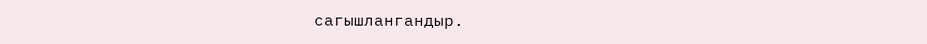сагышлангандыр.